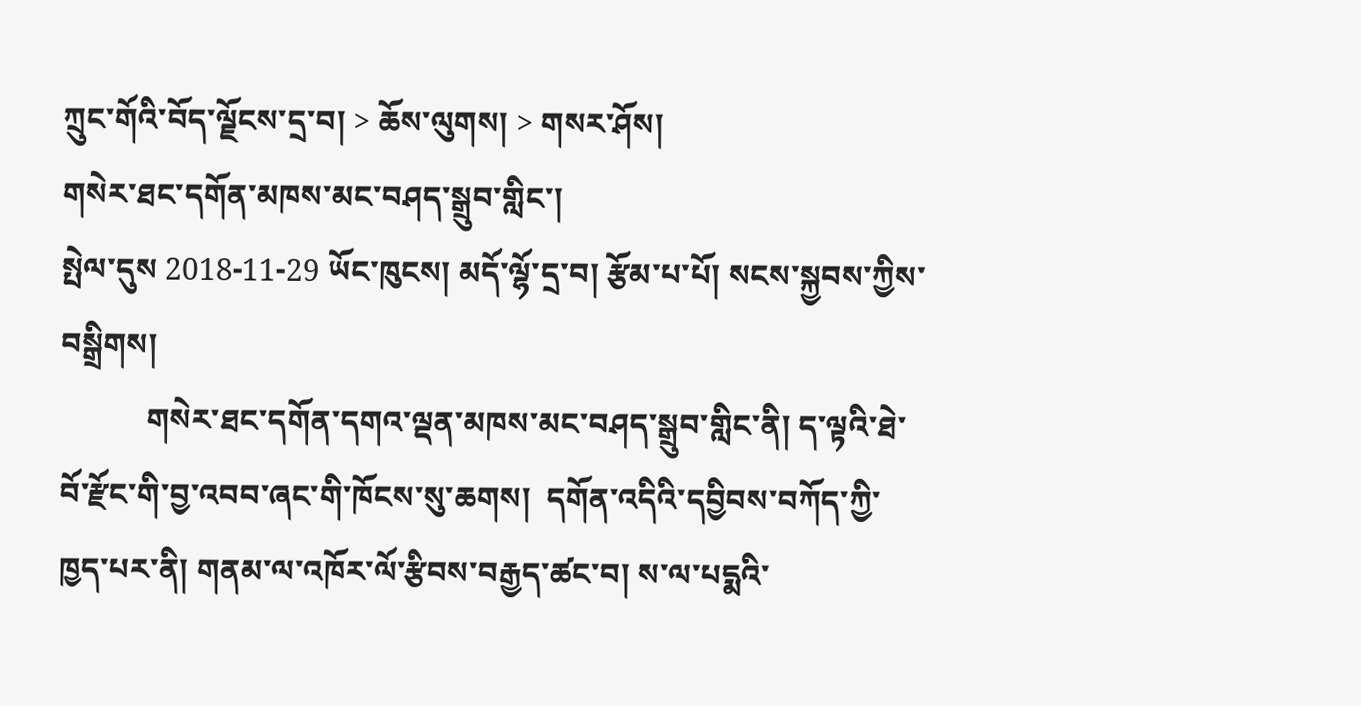ཀྲུང་གོའི་བོད་ལྗོངས་དྲ་བ། > ཆོས་ལུགས། > གསར་ཤོས།
གསེར་ཐང་དགོན་མཁས་མང་བཤད་སྒྲུབ་གླིང་།
སྤེལ་དུས 2018-11-29 ཡོང་ཁུངས། མདོ་ལྷོ་དྲ་བ། རྩོམ་པ་པོ། སངས་སྐྱབས་ཀྱིས་བསྒྲིགས།
           གསེར་ཐང་དགོན་དགའ་ལྡན་མཁས་མང་བཤད་སྒྲུབ་གླིང་ནི། ད་ལྟའི་ཐེ་བོ་རྫོང་གི་བྱ་འབབ་ཞང་གི་ཁོངས་སུ་ཆགས།  དགོན་འདིའི་དབྱིབས་བཀོད་ཀྱི་ཁྱད་པར་ནི། གནམ་ལ་འཁོར་ལོ་རྩིབས་བརྒྱད་ཚང་བ། ས་ལ་པདྨའི་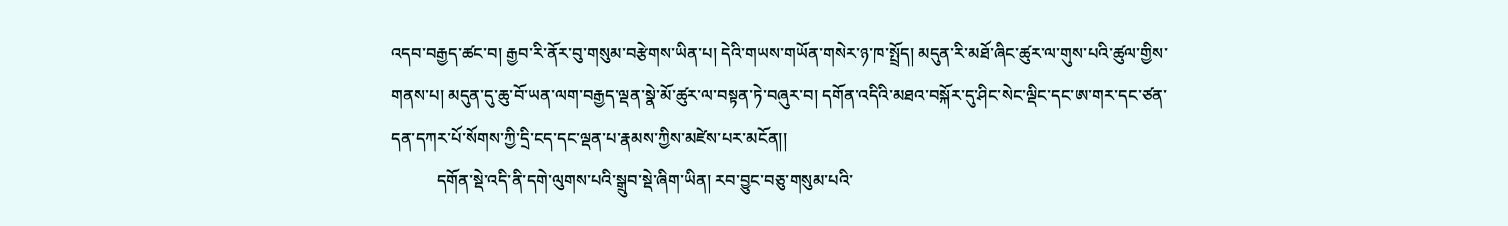འདབ་བརྒྱད་ཚང་བ། རྒྱབ་རི་ནོར་བུ་གསུམ་བརྩེགས་ཡིན་པ། དེའི་གཡས་གཡོན་གསེར་ཉ་ཁ་སྤྲོད། མདུན་རི་མཐོ་ཞིང་ཚུར་ལ་གུས་པའི་ཚུལ་གྱིས་གནས་པ། མདུན་དུ་ཆུ་བོ་ཡན་ལག་བརྒྱད་ལྡན་སྣེ་མོ་ཚུར་ལ་བསྟན་ཏེ་བཞུར་བ། དགོན་འདིའི་མཐའ་བསྐོར་དུ་ཤིང་སེང་ལྡིང་དང་ཨ་གར་དང་ཙན་དན་དཀར་པོ་སོགས་ཀྱི་དྲི་ངད་དང་ལྡན་པ་རྣམས་ཀྱིས་མཛེས་པར་མངོན།།
           དགོན་སྡེ་འདི་ནི་དགེ་ལུགས་པའི་སྒྲུབ་སྡེ་ཞིག་ཡིན། རབ་བྱུང་བཅུ་གསུམ་པའི་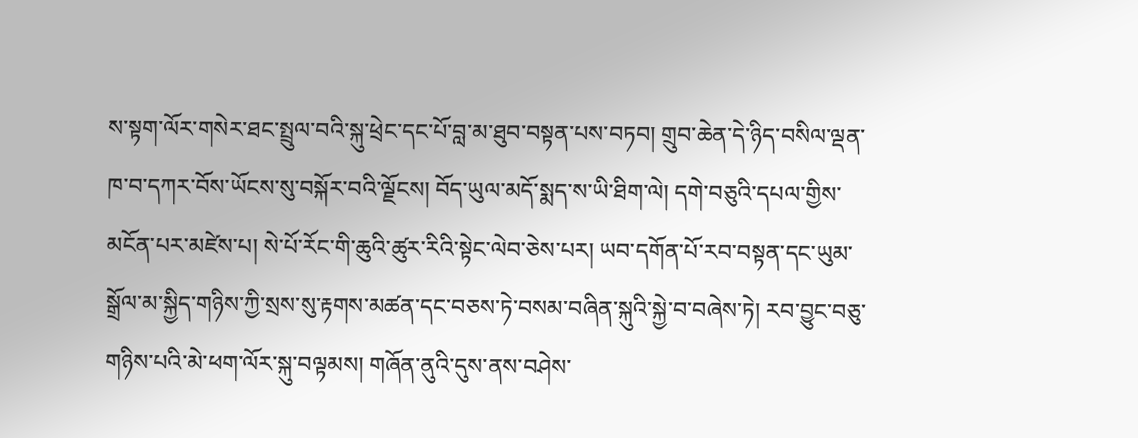ས་སྟག་ལོར་གསེར་ཐང་སྤྲུལ་བའི་སྐུ་ཕྲེང་དང་པོ་བླ་མ་ཐུབ་བསྟན་པས་བཏབ། གྲུབ་ཆེན་དེ་ཉིད་བསིལ་ལྡན་ཁ་བ་དཀར་བོས་ཡོངས་སུ་བསྐོར་བའི་ལྗོངས། བོད་ཡུལ་མདོ་སྨད་ས་ཡི་ཐིག་ལེ། དགེ་བཅུའི་དཔལ་གྱིས་མངོན་པར་མཛེས་པ། སེ་པོ་རོང་གི་ཆུའི་ཚུར་རིའི་སྟེང་ལེབ་ཅེས་པར། ཡབ་དགོན་པོ་རབ་བསྟན་དང་ཡུམ་སྒྲོལ་མ་སྐྱིད་གཉིས་ཀྱི་སྲས་སུ་རྟགས་མཚན་དང་བཅས་ཏེ་བསམ་བཞིན་སྐུའི་སྐྱེ་བ་བཞེས་ཏེ། རབ་བྱུང་བཅུ་གཉིས་པའི་མེ་ཕག་ལོར་སྐུ་བལྟམས། གཞོན་ནུའི་དུས་ནས་བཤེས་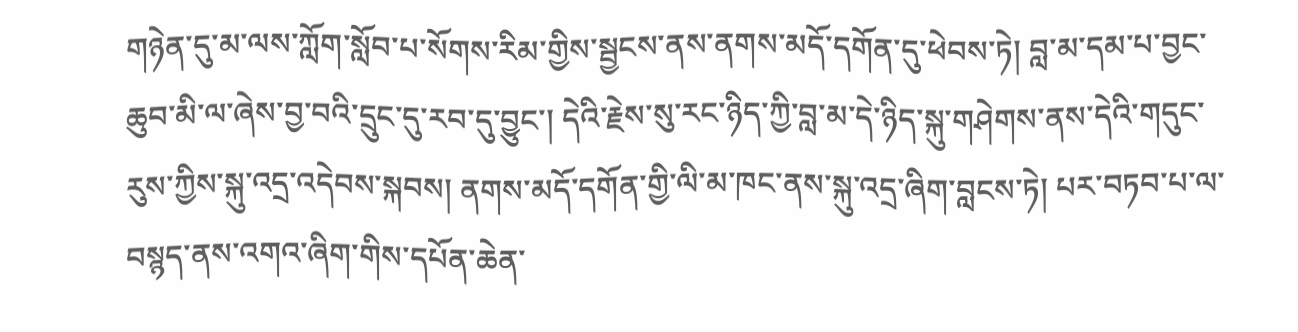གཉེན་དུ་མ་ལས་ཀློག་སློབ་པ་སོགས་རིམ་གྱིས་སྦྱངས་ནས་ནགས་མདོ་དགོན་དུ་ཕེབས་ཏེ། བླ་མ་དམ་པ་བྱང་ཆུབ་མི་ལ་ཞེས་བྱ་བའི་དྲུང་དུ་རབ་དུ་བྱུང་། དེའི་རྗེས་སུ་རང་ཉིད་ཀྱི་བླ་མ་དེ་ཉིད་སྐུ་གཤེགས་ནས་དེའི་གདུང་རུས་ཀྱིས་སྐུ་འདྲ་འདེབས་སྐབས། ནགས་མདོ་དགོན་གྱི་ལི་མ་ཁང་ནས་སྐུ་འདྲ་ཞིག་བླངས་ཏེ། པར་བཏབ་པ་ལ་བསྙད་ནས་འགའ་ཞིག་གིས་དཔོན་ཆེན་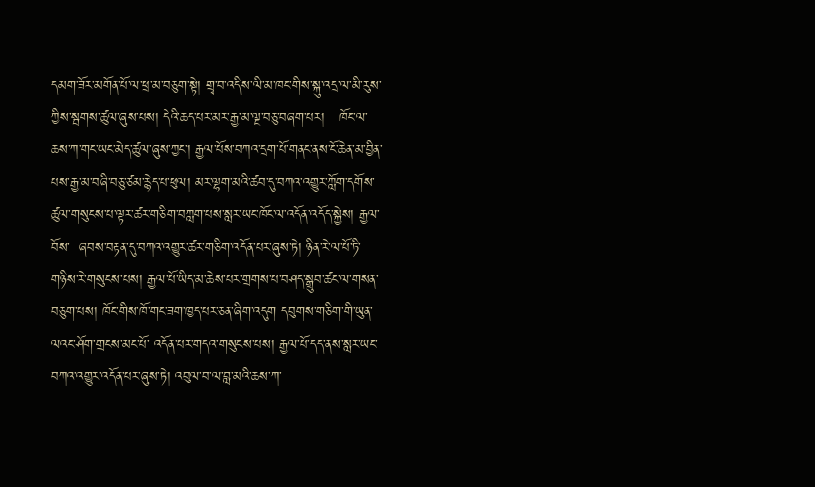དམག་ཟོར་མགོན་པོ་ལ་ཕྲ་མ་བཅུག་སྟེ། གྲྭ་བ་འདིས་ལི་མ་ཁང་གིས་སྐུ་འདྲ་ལ་མི་རུས་ཀྱིས་སྦགས་ཚུལ་ཞུས་པས། དེའི་ཆད་པར་མར་རྒྱ་མ་ལྔ་བཅུ་བཞག་པར།   ཁོང་ལ་ཆས་ཀ་གང་ཡང་མེད་ཚུལ་ཞུས་ཀྱང་། རྒྱལ་པོས་བཀའ་དྲག་པོ་གནང་ནས་ངོ་ཆེན་མ་བྱིན་པས་རྒྱ་མ་བཞི་བཅུ་ཙམ་རྙེད་པ་ཕུལ། མར་ལྷག་མའི་ཚབ་དུ་བཀའ་འགྱུར་ཀློག་དགོས་ཚུལ་གསུངས་པ་ལྟར་ཚར་གཅིག་བཀླག་པས་སླར་ཡང་ཁོང་ལ་འདོན་འདོད་སྐྱེས། རྒྱལ་བོས་  ཞབས་བརྟན་དུ་བཀའ་འགྱུར་ཚར་གཅིག་འདོན་པར་ཞུས་ཏེ། ཉིན་རེ་ལ་པོ་ཏི་གཉིས་རེ་གསུངས་པས། རྒྱལ་པོ་ཡིད་མ་ཆེས་པར་གྲགས་པ་བཤད་སྒྲུབ་ཚང་ལ་གསན་བཅུག་པས། ཁོང་གིས་ཁོ་གང་ཟག་ཁྱད་པར་ཅན་ཞིག་འདུག དབུགས་གཅིག་གི་ཡུན་ལའང་ཤོག་གྲངས་མང་པོ་ འདོན་པར་གདའ་གསུངས་པས། རྒྱལ་པོ་དད་ནས་སླར་ཡང་བཀའ་འགྱུར་འདོན་པར་ཞུས་ཏེ། འབུལ་བ་ལ་བླ་མའི་ཆས་ཀ་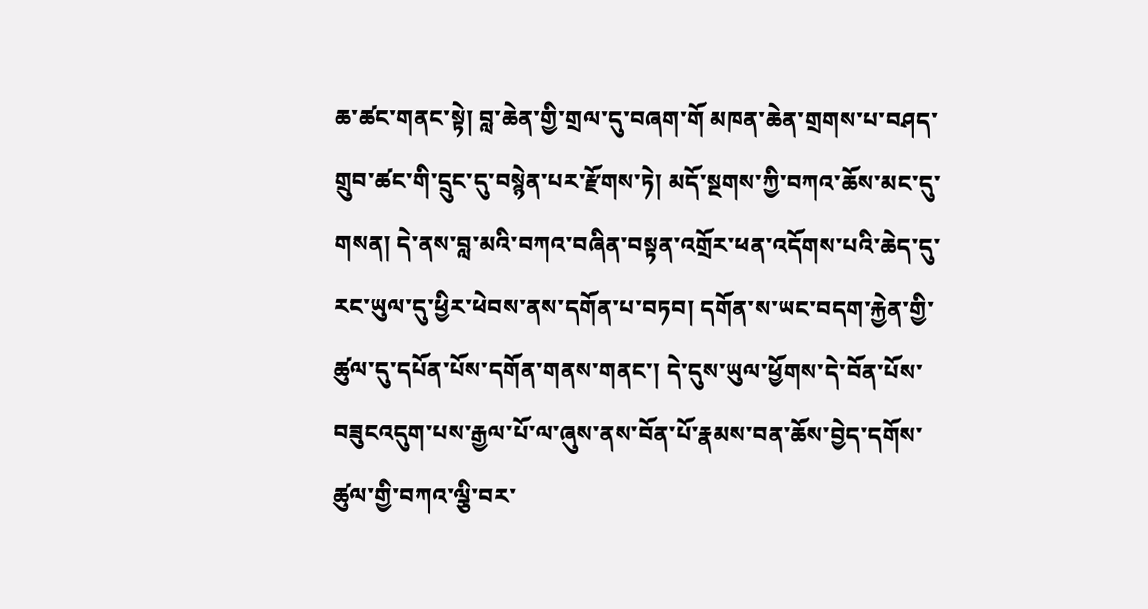ཆ་ཚང་གནང་སྟེ། བླ་ཆེན་གྱི་གྲལ་དུ་བཞག་གོ མཁན་ཆེན་གྲགས་པ་བཤད་གྲུབ་ཚང་གི་དྲུང་དུ་བསྙེན་པར་རྫོགས་ཏེ། མདོ་སྔགས་ཀྱི་བཀའ་ཆོས་མང་དུ་གསན། དེ་ནས་བླ་མའི་བཀའ་བཞིན་བསྟན་འགྲོར་ཕན་འདོགས་པའི་ཆེད་དུ་རང་ཡུལ་དུ་ཕྱིར་ཕེབས་ནས་དགོན་པ་བཏབ། དགོན་ས་ཡང་བདག་རྐྱེན་གྱི་ཚུལ་དུ་དཔོན་པོས་དགོན་གནས་གནང་། དེ་དུས་ཡུལ་ཕྱོགས་དེ་བོན་པོས་བཟུངའདུག་པས་རྒྱལ་པོ་ལ་ཞུས་ནས་བོན་པོ་རྣམས་བན་ཆོས་བྱེད་དགོས་ཚུལ་གྱི་བཀའ་ལྕི་བར་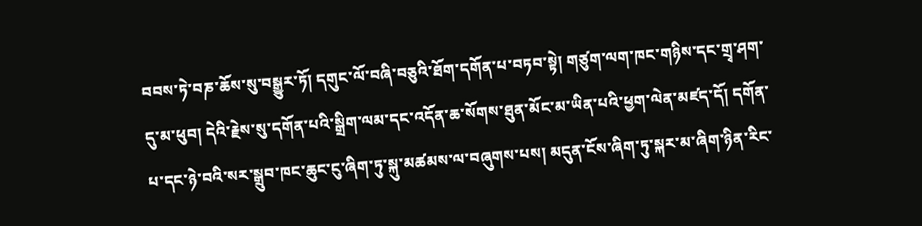བབས་ཏེ་བཎ་ཆོས་སུ་བསྒྱུར་ཏོ། དགུང་ལོ་བཞི་བཅུའི་ཐོག་དགོན་པ་བཏབ་སྟེ། གཙུག་ལག་ཁང་གཉིས་དང་གྲྭ་ཤག་དུ་མ་ཕུབ། དེའི་རྗེས་སུ་དགོན་པའི་སྒྲིག་ལམ་དང་འདོན་ཆ་སོགས་ཐུན་མོང་མ་ཡིན་པའི་ཕྱག་ལེན་མཛད་དོ། དགོན་པ་དང་ཉེ་བའི་སར་སྒྲུབ་ཁང་ཆུང་ངུ་ཞིག་ཏུ་སྐུ་མཚམས་ལ་བཞུགས་པས། མདུན་ངོས་ཞིག་ཏུ་སྐར་མ་ཞིག་ཉིན་རིང་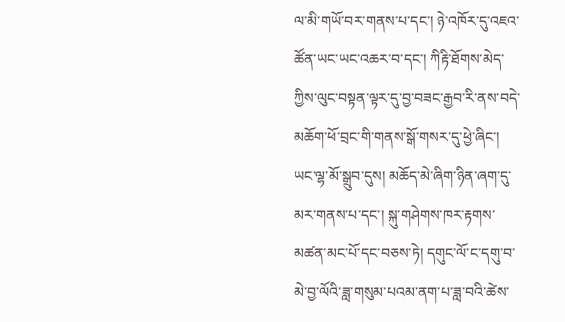ལ་མི་གཡོ་བར་གནས་པ་དང་། ཉེ་འཁོར་དུ་འཇའ་ཚོན་ཡང་ཡང་འཆར་བ་དང་། ཀིརྟི་ཐོགས་མེད་ཀྱིས་ལུང་བསྟན་ལྟར་དུ་བྱ་བཟང་རྒྱབ་རི་ནས་བདེ་མཆོག་ཕོ་བྲང་གི་གནས་སྒོ་གསར་དུ་ཕྱེ་ཞིང་། ཡང་ལྷ་མོ་སྒྲུབ་དུས། མཆོད་མེ་ཞིག་ཉིན་ཞག་དུ་མར་གནས་པ་དང་། སྐུ་གཤེགས་ཁར་རྟགས་མཚན་མང་པོ་དང་བཅས་ཏེ། དགུང་ལོ་ང་དགུ་བ་མེ་བྱ་ལོའི་ཟླ་གསུམ་པའམ་ནག་པ་ཟླ་བའི་ཚེས་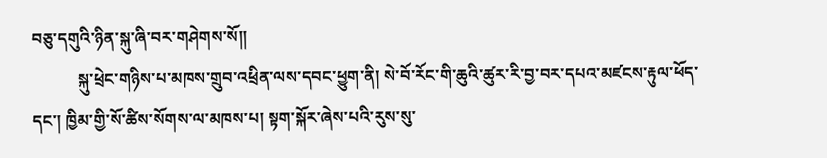བཅུ་དགུའི་ཉིན་སྐུ་ཞི་བར་གཤེགས་སོ༎
           སྐུ་ཕྲེང་གཉིས་པ་མཁས་གྲུབ་འཕྲིན་ལས་དབང་ཕྱུག་ནི། སེ་བོ་རོང་གི་ཆུའི་ཚུར་རི་བྱ་བར་དཔའ་མཛངས་རྟུལ་ཕོད་དང་། ཁྱིམ་གྱི་སོ་ཚིས་སོགས་ལ་མཁས་པ། སྟག་སྐོར་ཞེས་པའི་རུས་སུ་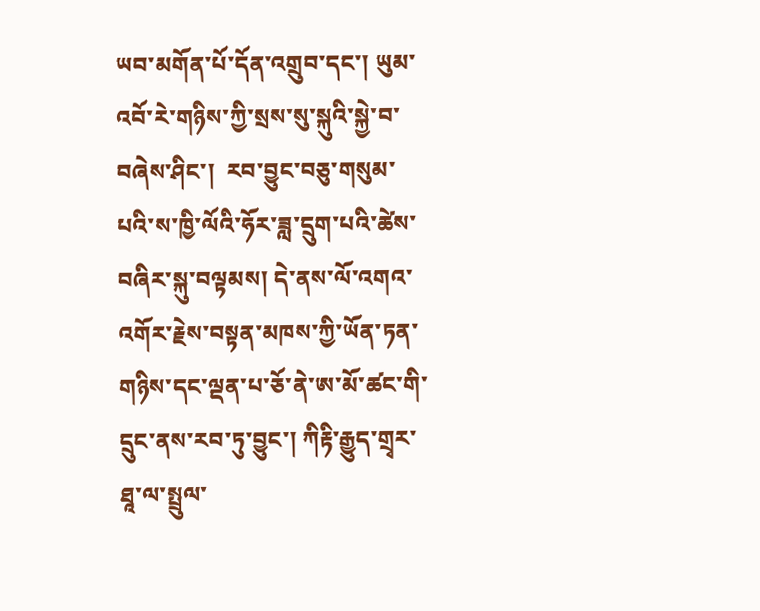ཡབ་མགོན་པོ་དོན་འགྲུབ་དང་། ཡུམ་འབོ་རེ་གཉིས་ཀྱི་སྲས་སུ་སྐུའི་སྐྱེ་བ་བཞེས་ཤིང་།  རབ་བྱུང་བཅུ་གསུམ་པའི་ས་ཁྱི་ལོའི་ཧོར་ཟླ་དྲུག་པའི་ཚེས་བཞིར་སྐུ་བལྟམས། དེ་ནས་ལོ་འགའ་འགོར་རྗེས་བསྟན་མཁས་ཀྱི་ཡོན་ཏན་གཉིས་དང་ལྡན་པ་ཅོ་ནེ་ཨ་མོ་ཚང་གི་དྲུང་ནས་རབ་ཏུ་བྱུང་། ཀིརྟི་རྒྱུད་གྲྭར་ཐཱ་ལ་སྤྲུལ་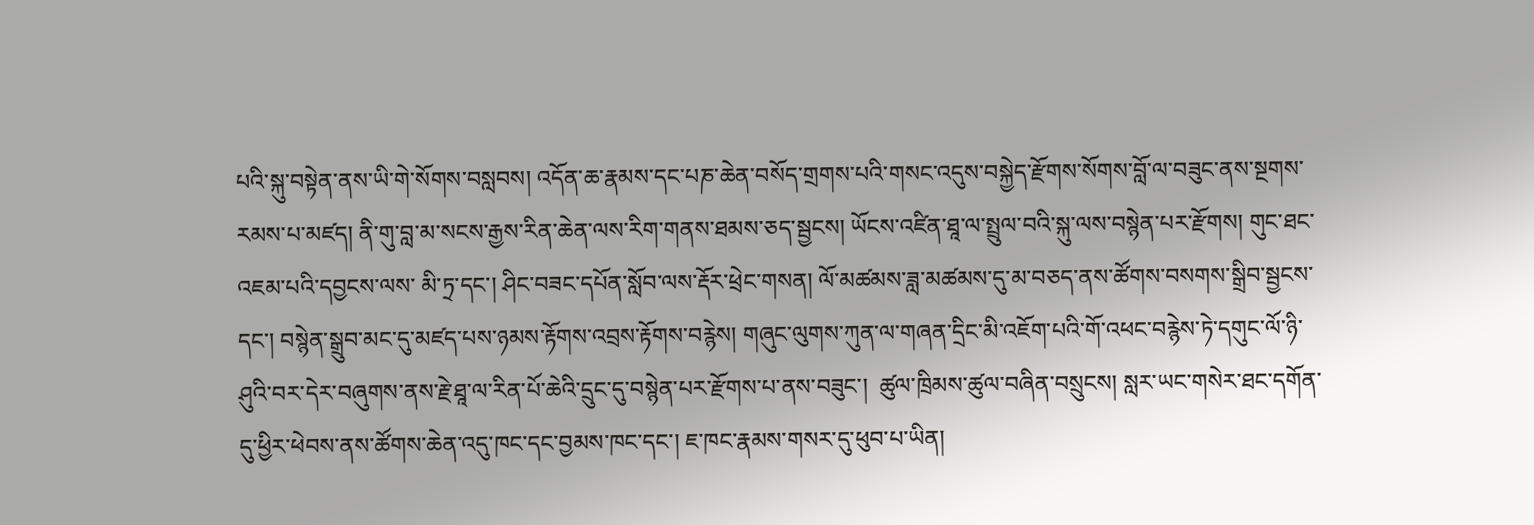པའི་སྐུ་བསྟེན་ནས་ཡི་གེ་སོགས་བསླབས། འདོན་ཆ་རྣམས་དང་པཎ་ཆེན་བསོད་གྲགས་པའི་གསང་འདུས་བསྐྱེད་རྫོགས་སོགས་བློ་ལ་བཟུང་ནས་སྔགས་རམས་པ་མཛད། ནི་གུ་བླ་མ་སངས་རྒྱས་རིན་ཆེན་ལས་རིག་གནས་ཐམས་ཅད་སྦྱངས། ཡོངས་འཛིན་ཐཱ་ལ་སྤྲུལ་བའི་སྐུ་ལས་བསྙེན་པར་རྫོགས། གུང་ཐང་འཇམ་པའི་དབྱངས་ལས་ མི་ཏྲ་དང་། ཤིང་བཟང་དཔོན་སློབ་ལས་རྡོར་ཕྲེང་གསན། ལོ་མཚམས་ཟླ་མཚམས་དུ་མ་བཅད་ནས་ཚོགས་བསགས་སྒྲིབ་སྦྱངས་དང་། བསྙེན་སྒྲུབ་མང་དུ་མཛད་པས་ཉམས་རྟོགས་འབྲས་རྟོགས་བརྙེས། གཞུང་ལུགས་ཀུན་ལ་གཞན་དྲིང་མི་འཇོག་པའི་གོ་འཕང་བརྙེས་ཏེ་དགུང་ལོ་ཉི་ཤུའི་བར་དེར་བཞུགས་ནས་རྗེ་ཐཱ་ལ་རིན་པོ་ཆེའི་དྲུང་དུ་བསྙེན་པར་རྫོགས་པ་ནས་བཟུང་།  ཚུལ་ཁྲིམས་ཚུལ་བཞིན་བསྲུངས། སླར་ཡང་གསེར་ཐང་དགོན་དུ་ཕྱིར་ཕེབས་ནས་ཚོགས་ཆེན་འདུ་ཁང་དང་བྱམས་ཁང་དང་། ཇ་ཁང་རྣམས་གསར་དུ་ཕུབ་པ་ཡིན།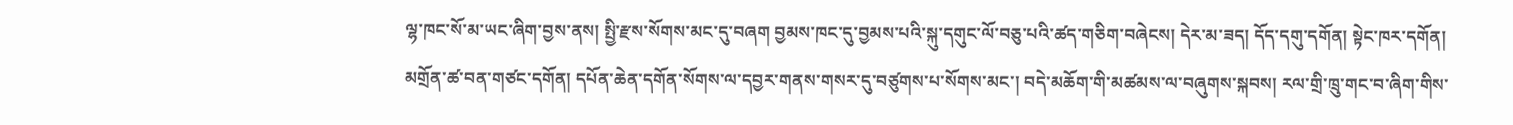ལྷ་ཁང་སོ་མ་ཡང་ཞིག་བྱས་ནས། སྤྱི་རྫས་སོགས་མང་དུ་བཞག བྱམས་ཁང་དུ་བྱམས་པའི་སྐུ་དགུང་ལོ་བཅུ་པའི་ཚད་གཅིག་བཞེངས། དེར་མ་ཟད། དོད་དགུ་དགོན། སྟེང་ཁར་དགོན། མགྲོན་ཚ་བན་གཙང་དགོན། དཔོན་ཆེན་དགོན་སོགས་ལ་དབྱར་གནས་གསར་དུ་བཙུགས་པ་སོགས་མང་། བདེ་མཆོག་གི་མཚམས་ལ་བཞུགས་སྐབས། རལ་གྲི་ཁྲུ་གང་བ་ཞིག་གིས་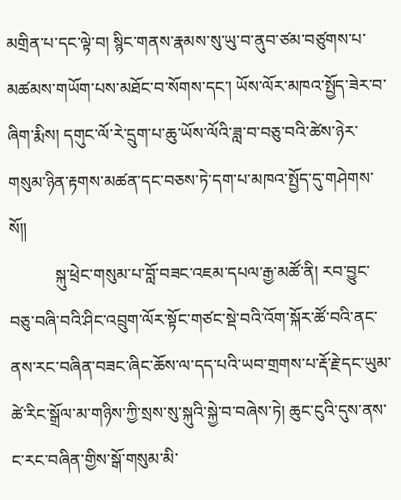མགྲིན་པ་དང་ལྟེ་བ། སྙིང་གནས་རྣམས་སུ་ཡུ་བ་ནུབ་ཙམ་བཙུགས་པ་མཚམས་གཡོག་པས་མཐོང་བ་སོགས་དང་། ཡོས་ལོར་མཁའ་སྤྱོད་ཟེར་བ་ཞིག་རྨིས། དགུང་ལོ་རེ་དྲུག་པ་ཆུ་ཡོས་ལོའི་ཟླ་བ་བཅུ་བའི་ཚེས་ཉེར་གསུམ་ཉིན་རྟགས་མཚན་དང་བཅས་ཏེ་དག་པ་མཁའ་སྤྱོད་དུ་གཤེགས་སོ༎
           སྐུ་ཕྲེང་གསུམ་པ་བློ་བཟང་འཇམ་དཔལ་རྒྱ་མཚོ་ནི། རབ་བྱུང་བཅུ་བཞི་བའི་ཤིང་འབྲུག་ལོར་སྟོང་གཙང་སྡེ་བའི་འོག་སྐོར་ཚོ་བའི་ནང་ནས་རང་བཞིན་བཟང་ཞིང་ཆོས་ལ་དད་པའི་ཡབ་གྲགས་པ་རྡོ་རྗེ་དང་ཡུམ་ཚེ་རིང་སྒྲོལ་མ་གཉིས་ཀྱི་སྲས་སུ་སྐུའི་སྐྱེ་བ་བཞེས་ཏེ། ཆུང་ངུའི་དུས་ནས་ང་རང་བཞིན་གྱིས་སྒོ་གསུམ་མི་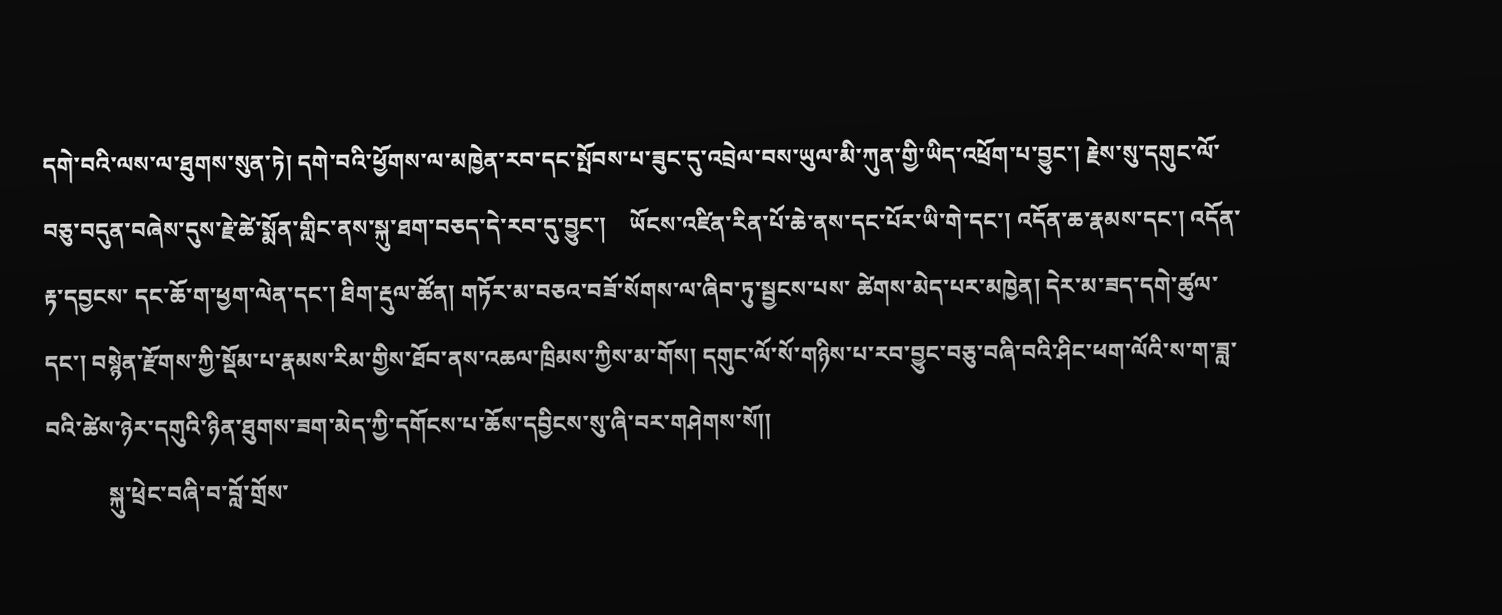དགེ་བའི་ལས་ལ་ཐུགས་སུན་ཏེ། དགེ་བའི་ཕྱོགས་ལ་མཁྱེན་རབ་དང་སྤོབས་པ་ཟུང་དུ་འབྲེལ་བས་ཡུལ་མི་ཀུན་གྱི་ཡིད་འཕྲོག་པ་བྱུང་། རྗེས་སུ་དགུང་ལོ་བཅུ་བདུན་བཞེས་དུས་རྗེ་ཚེ་སྨོན་གླིང་ནས་སྐུ་ཐག་བཅད་དེ་རབ་དུ་བྱུང་།    ཡོངས་འཛིན་རིན་པོ་ཆེ་ནས་དང་པོར་ཡི་གེ་དང་། འདོན་ཆ་རྣམས་དང་། འདོན་རྟ་དབྱངས་ དང་ཆོ་ག་ཕྱག་ལེན་དང་། ཐིག་རྡུལ་ཚོན། གཏོར་མ་བཅའ་བཟོ་སོགས་ལ་ཞིབ་ཏུ་སྦྱངས་པས་ ཚེགས་མེད་པར་མཁྱེན། དེར་མ་ཟད་དགེ་ཚུལ་དང་། བསྙེན་རྫོགས་ཀྱི་སྡོམ་པ་རྣམས་རིམ་གྱིས་ཐོབ་ནས་འཆལ་ཁྲིམས་ཀྱིས་མ་གོས། དགུང་ལོ་སོ་གཉིས་པ་རབ་བྱུང་བཅུ་བཞི་བའི་ཤིང་ཕག་ལོའི་ས་ག་ཟླ་བའི་ཚེས་ཉེར་དགུའི་ཉིན་ཐུགས་ཟག་མེད་ཀྱི་དགོངས་པ་ཆོས་དབྱིངས་སུ་ཞི་བར་གཤེགས་སོ།།
           སྐུ་ཕྲེང་བཞི་བ་བློ་གྲོས་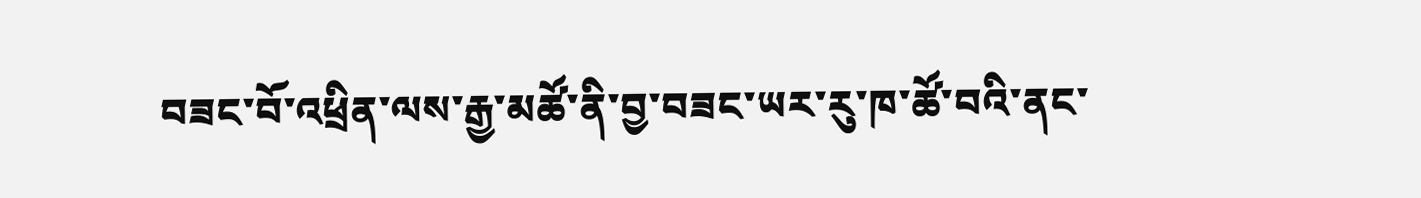བཟང་བོ་འཕྲིན་ལས་རྒྱ་མཚོ་ནི་བྱ་བཟང་ཡར་རུ་ཁ་ཚོ་བའི་ནང་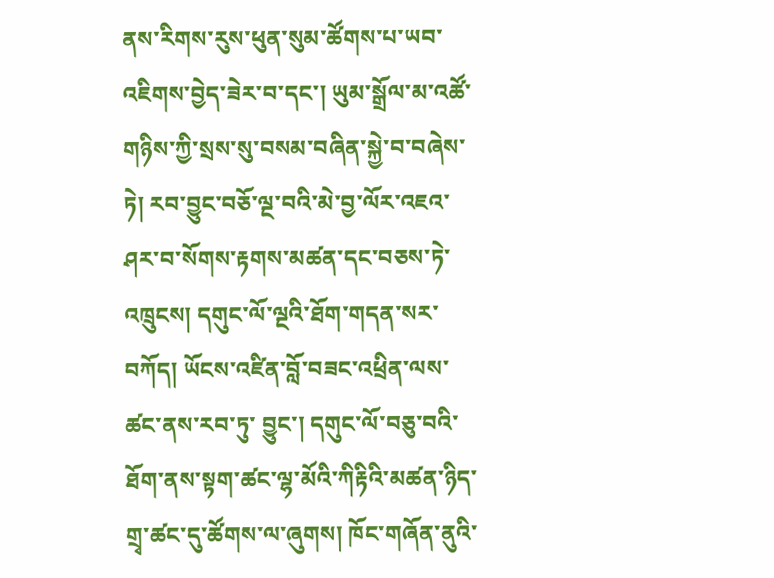ནས་རིགས་རུས་ཕུན་སུམ་ཚོགས་པ་ཡབ་འཇིགས་བྱེད་ཟེར་བ་དང་། ཡུམ་སྒྲོལ་མ་འཚོ་གཉིས་ཀྱི་སྲས་སུ་བསམ་བཞིན་སྐྱེ་བ་བཞེས་ཏེ། རབ་བྱུང་བཅོ་ལྔ་བའི་མེ་བྱ་ལོར་འཇའ་ཤར་བ་སོགས་རྟགས་མཚན་དང་བཅས་ཏེ་འཁྲུངས། དགུང་ལོ་ལྔའི་ཐོག་གདན་སར་བཀོད། ཡོངས་འཛིན་བློ་བཟང་འཕྲིན་ལས་ཚང་ནས་རབ་ཏུ་ བྱུང་། དགུང་ལོ་བཅུ་བའི་ཐོག་ནས་སྟག་ཚང་ལྷ་མོའི་ཀིརྟིའི་མཚན་ཉིད་གྲྭ་ཚང་དུ་ཚོགས་ལ་ཞུགས། ཁོང་གཞོན་ནུའི་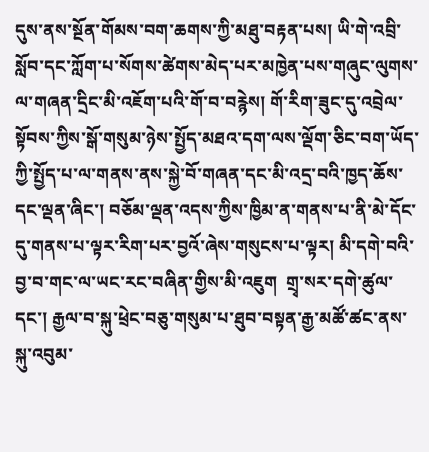དུས་ནས་སྔོན་གོམས་བག་ཆགས་ཀྱི་མཐུ་བརྟན་པས། ཡི་གེ་འབྲི་སློབ་དང་ཀློག་པ་སོགས་ཚེགས་མེད་པར་མཁྱེན་པས་གཞུང་ལུགས་ལ་གཞན་དྲིང་མི་འཇོག་པའི་གོ་བ་བརྙེས། གོ་རིག་ཟུང་དུ་འབྲེལ་སྟོབས་ཀྱིས་སྒོ་གསུམ་ཉེས་སྤྱོད་མཐའ་དག་ལས་ལྡོག་ཅིང་བག་ཡོད་ཀྱི་སྤྱོད་པ་ལ་གནས་ནས་སྐྱེ་བོ་གཞན་དང་མི་འདྲ་བའི་ཁྱད་ཆོས་དང་ལྡན་ཞིང་། བཅོམ་ལྡན་འདས་ཀྱིས་ཁྱིམ་ན་གནས་པ་ནི་མེ་དོང་དུ་གནས་པ་ལྟར་རིག་པར་བྱའོ་ཞེས་གསུངས་པ་ལྟར། མི་དགེ་བའི་བྱ་བ་གང་ལ་ཡང་རང་བཞིན་གྱིས་མི་འཇུག  གྲྭ་སར་དགེ་ཚུལ་དང་། རྒྱལ་བ་སྐུ་ཕྲེང་བཅུ་གསུམ་པ་ཐུབ་བསྟན་རྒྱ་མཚོ་ཚང་ནས་སྐུ་འབུམ་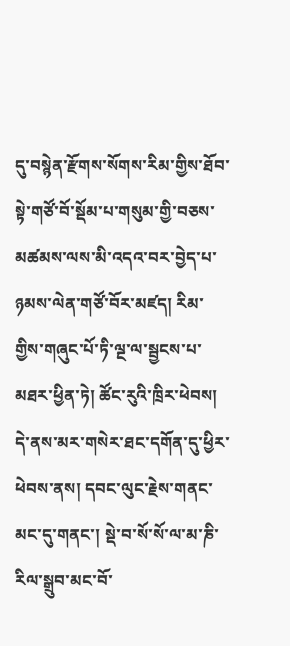དུ་བསྙེན་རྫོགས་སོགས་རིམ་གྱིས་ཐོབ་སྟེ་གཙོ་བོ་སྡོམ་པ་གསུམ་གྱི་བཅས་མཚམས་ལས་མི་འདའ་བར་བྱེད་པ་ཉམས་ལེན་གཙོ་བོར་མཛད། རིམ་གྱིས་གཞུང་པོ་ཏི་ལྔ་ལ་སྦྱངས་པ་མཐར་ཕྱིན་ཏེ། ཚོང་རུའི་ཁྲིར་ཕེབས། དེ་ནས་མར་གསེར་ཐང་དགོན་དུ་ཕྱིར་ཕེབས་ནས། དབང་ལུང་རྗེས་གནང་མང་དུ་གནང་། སྡེ་བ་སོ་སོ་ལ་མ་ཎི་རིལ་སྒྲུབ་མང་བོ་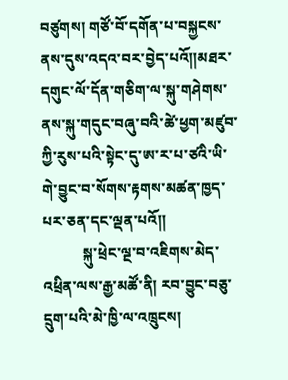བཙུགས། གཙོ་བོ་དགོན་པ་བསྐྱངས་ནས་དུས་འདའ་བར་བྱེད་པའོ༎མཐར་དགུང་ལོ་དོན་གཅིག་ལ་སྐུ་གཤེགས་ནས་སྐུ་གདུང་བཞུ་བའི་ཚེ་ཕྱག་མཛུབ་ཀྱི་རུས་པའི་སྟེང་དུ་ཨ་ར་པ་ཙའི་ཡི་གེ་བྱུང་བ་སོགས་རྟགས་མཚན་ཁྱད་པར་ཅན་དང་ལྡན་པའོ༎
           སྐུ་ཕྲེང་ལྔ་བ་འཇིགས་མེད་འཕྲིན་ལས་རྒྱ་མཚོ་ནི། རབ་བྱུང་བཅུ་དྲུག་པའི་མེ་ཁྱི་ལ་འཁྲུངས།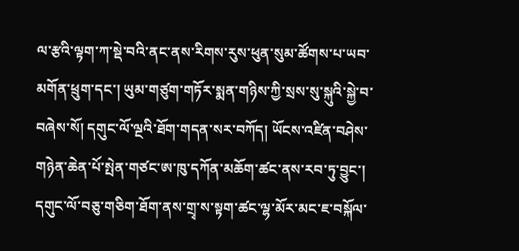ལ་རྩའི་ལྟག་ཀ་སྡེ་བའི་ནང་ནས་རིགས་རུས་ཕུན་སུམ་ཚོགས་པ་ཡབ་མགོན་ཕྲུག་དང་། ཡུམ་གཙུག་གཏོར་སྨན་གཉིས་ཀྱི་སྲས་སུ་སྐུའི་སྐྱེ་བ་བཞེས་སོ། དགུང་ལོ་ལྔའི་ཐོག་གདན་སར་བཀོད། ཡོངས་འཛིན་བཤེས་གཉེན་ཆེན་པོ་སྤེན་གཙང་ཨ་ཁུ་དཀོན་མཆོག་ཚང་ནས་རབ་ཏུ་བྱུང་། དགུང་ལོ་བཅུ་གཅིག་ཐོག་ནས་གྲྭ་ས་སྟག་ཚང་ལྷ་མོར་མང་ཇ་བསྐོལ་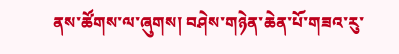ནས་ཚོགས་ལ་ཞུགས། བཤེས་གཉེན་ཆེན་པོ་གཟའ་རུ་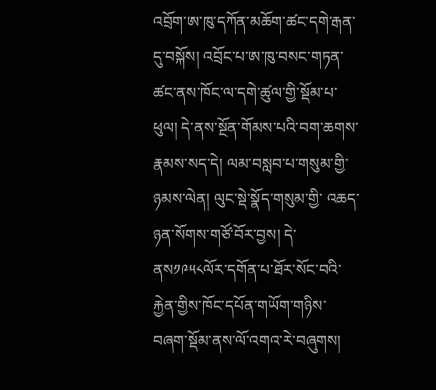འབྲོག་ཨ་ཁུ་དཀོན་མཆོག་ཚང་དགེ་རྒན་དུ་བསྐོས། འབྲོང་པ་ཨ་ཁུ་བསང་གཏན་ཚང་ནས་ཁོང་ལ་དགེ་ཚུལ་གྱི་སྡོམ་པ་ཕུལ། དེ་ནས་སྔོན་གོམས་པའི་བག་ཆགས་རྣམས་སད་དེ། ལམ་བསླབ་པ་གསུམ་གྱི་ཉམས་ལེན། ལུང་སྡེ་སྣོད་གསུམ་གྱི་ འཆད་ཉན་སོགས་གཙོ་བོར་བྱས། དེ་ནས༡༩༥༨ལོར་དགོན་པ་ཐོར་སོང་བའི་རྐྱེན་གྱིས་ཁོང་དཔོན་གཡོག་གཉིས་བཞག་སྡོམ་ནས་ལོ་འགའ་རེ་བཞུགས།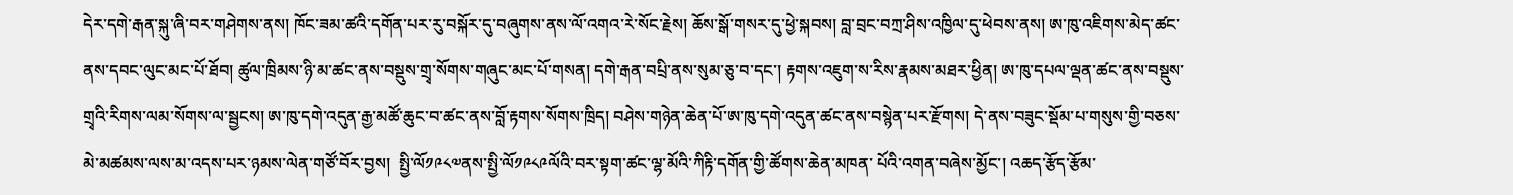དེར་དགེ་རྒན་སྐུ་ཞི་བར་གཤེགས་ནས། ཁོང་ཟམ་ཚའི་དགོན་པར་རུ་བསྐོར་དུ་བཞུགས་ནས་ལོ་འགའ་རེ་སོང་རྗེས། ཆོས་སྒོ་གསར་དུ་ཕྱེ་སྐབས། བླ་བྲང་བཀྲ་ཤིས་འཁྱིལ་དུ་ཕེབས་ནས། ཨ་ཁུ་འཇིགས་མེད་ཚང་ནས་དབང་ལུང་མང་པོ་ཐོབ། ཚུལ་ཁྲིམས་ཉི་མ་ཚང་ནས་བསྡུས་གྲྭ་སོགས་གཞུང་མང་པོ་གསན། དགེ་རྒན་བཔྲི་ནས་སུམ་ཅུ་བ་དང་། རྟགས་འཇུག་ས་རིས་རྣམས་མཐར་ཕྱིན། ཨ་ཁུ་དཔལ་ལྡན་ཚང་ནས་བསྡུས་གྲྭའི་རིགས་ལམ་སོགས་ལ་སྦྱངས། ཨ་ཁུ་དགེ་འདུན་རྒྱ་མཚོ་ཆུང་བ་ཚང་ནས་བློ་རྟགས་སོགས་ཁྲིད། བཤེས་གཉེན་ཆེན་པོ་ཨ་ཁུ་དགེ་འདུན་ཚང་ནས་བསྙེན་པར་རྫོགས། དེ་ནས་བཟུང་སྡོམ་པ་གསུས་གྱི་བཅས་མེ་མཚམས་ལས་མ་འདས་པར་ཉམས་ལེན་གཙོ་བོར་བྱས།  སྤྱི་ལོ༡༩༨༧ནས་སྤྱི་ལོ༡༩༨༩ལོའི་བར་སྟག་ཚང་ལྷ་མོའི་ཀིརྟི་དགོན་གྱི་ཚོགས་ཆེན་མཁན་ པོའི་འགན་བཞེས་མྱོང་། འཆད་རྩོད་རྩོམ་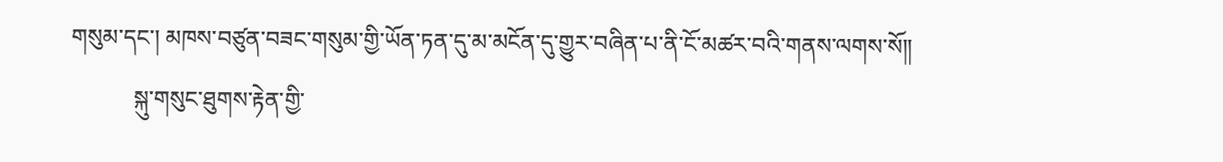གསུམ་དང་། མཁས་བཙུན་བཟང་གསུམ་གྱི་ཡོན་ཏན་དུ་མ་མངོན་དུ་གྱུར་བཞིན་པ་ནི་ངོ་མཚར་བའི་གནས་ལགས་སོ༎
           སྐུ་གསུང་ཐུགས་རྟེན་གྱི་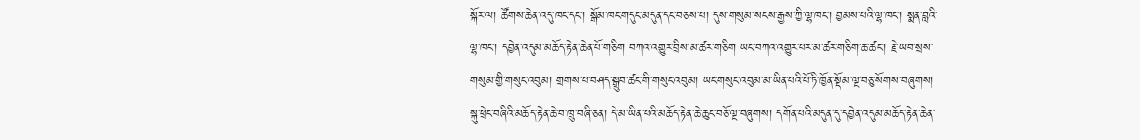སྐོར་ལ། ཚོགས་ཆེན་འདུ་ཁང་དང་། སྒོམ་ཁང་གདུང་མདུན་དང་བཅས་པ། དུས་གསུམ་སངས་རྒྱས་ཀྱི་ལྷ་ཁང་། བྱམས་པའི་ལྷ་ཁང་། སྨན་བླའི་ལྷ་ཁང་། དབྱེན་འདུམ་མཆོད་རྟེན་ཆེན་པོ་གཅིག བཀའ་འགྱུར་བྲིས་མ་ཚར་གཅིག ཡང་བཀའ་འགྱུར་པར་མ་ཚར་གཅིག་ཆ་ཚང་། རྗེ་ཡབ་སྲས་གསུམ་གྱི་གསུང་འབུམ། གྲགས་པ་བཤད་སྒྲུབ་ཚང་གི་གསུང་འབུམ། ཡང་གསུང་འབུམ་མ་ཡིན་པའི་པོ་ཏི་ཁྱོན་སྡོམ་ལྔ་བཅུ་སོགས་བཞུགས། སྐུ་ཕྲེང་བཞིའི་མཆོད་རྟེན་ཆེ་བ་ཁྲུ་བཞི་ཅན། དེ་མ་ཡིན་པའི་མཆོད་རྟེན་ཆེ་ཆུང་བཅོ་ལྔ་བཞུགས། དགོན་པའི་མདུན་དུ་དབྱེན་འདུམ་མཆོད་རྟེན་ཆེན་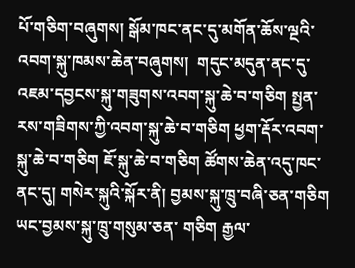པོ་གཅིག་བཞུགས། སྒོམ་ཁང་ནང་དུ་མགོན་ཆོས་ལྔའི་འབག་སྐུ་ཁམས་ཆེན་བཞུགས།  གདུང་མདུན་ནང་དུ་འཇམ་དབྱངས་སྐུ་གཟུགས་འབག་སྐུ་ཆེ་བ་གཅིག སྤྱན་རས་གཟིགས་ཀྱི་འབག་སྐུ་ཆེ་བ་གཅིག ཕྱག་རྡོར་འབག་སྐུ་ཆེ་བ་གཅིག ཇོ་སྐུ་ཆེ་བ་གཅིག ཚོགས་ཆེན་འདུ་ཁང་ནང་དུ། གསེར་སྐུའི་སྐོར་ནི། བྱམས་སྐུ་ཁྲུ་བཞི་ཅན་གཅིག    ཡང་བྱམས་སྐུ་ཁྲུ་གསུམ་ཅན་ གཅིག རྒྱལ་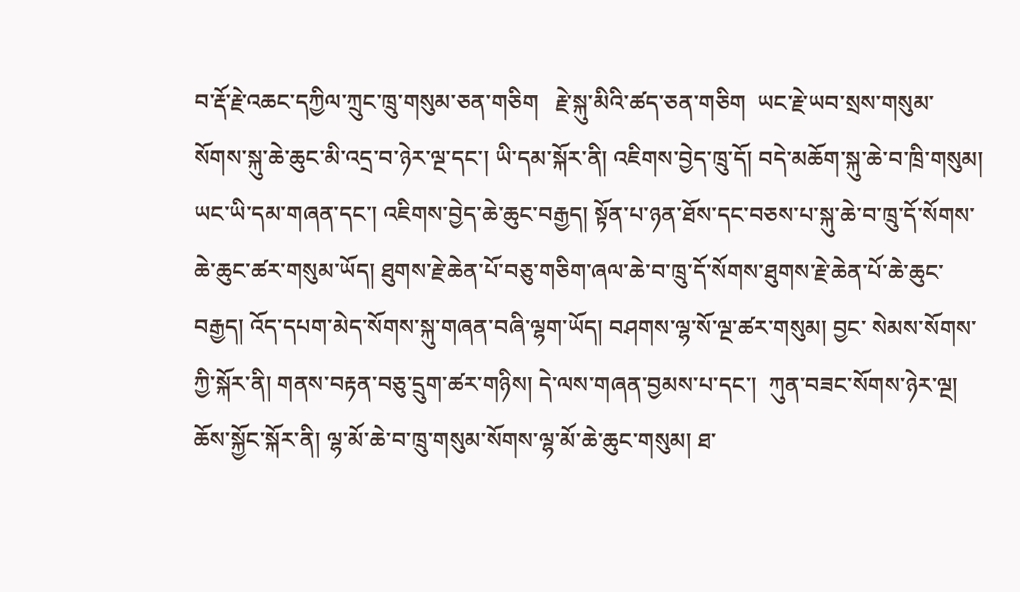བ་རྡོ་རྗེ་འཆང་དཀྱིལ་ཀྲུང་ཁྲུ་གསུམ་ཅན་གཅིག   རྗེ་སྐུ་མིའི་ཚད་ཅན་གཅིག  ཡང་རྗེ་ཡབ་སྲས་གསུམ་སོགས་སྐུ་ཆེ་ཆུང་མི་འདྲ་བ་ཉེར་ལྔ་དང་། ཡི་དམ་སྐོར་ནི། འཇིགས་བྱེད་ཁྲུ་དོ། བདེ་མཆོག་སྐུ་ཆེ་བ་ཁྲི་གསུམ། ཡང་ཡི་དམ་གཞན་དང་། འཇིགས་བྱེད་ཆེ་ཆུང་བརྒྱད། སྟོན་པ་ཉན་ཐོས་དང་བཅས་པ་སྐུ་ཆེ་བ་ཁྲུ་དོ་སོགས་ཆེ་ཆུང་ཚར་གསུམ་ཡོད། ཐུགས་རྗེ་ཆེན་པོ་བཅུ་གཅིག་ཞལ་ཆེ་བ་ཁྲུ་དོ་སོགས་ཐུགས་རྗེ་ཆེན་པོ་ཆེ་ཆུང་བརྒྱད། འོད་དཔག་མེད་སོགས་སྐུ་གཞན་བཞི་ལྷག་ཡོད། བཤགས་ལྷ་སོ་ལྔ་ཚར་གསུམ། བྱང་ སེམས་སོགས་ཀྱི་སྐོར་ནི། གནས་བརྟན་བཅུ་དྲུག་ཚར་གཉིས། དེ་ལས་གཞན་བྱམས་པ་དང་།  ཀུན་བཟང་སོགས་ཉེར་ལྔ། ཆོས་སྐྱོང་སྐོར་ནི། ལྷ་མོ་ཆེ་བ་ཁྲུ་གསུམ་སོགས་ལྷ་མོ་ཆེ་ཆུང་གསུམ། ཐ་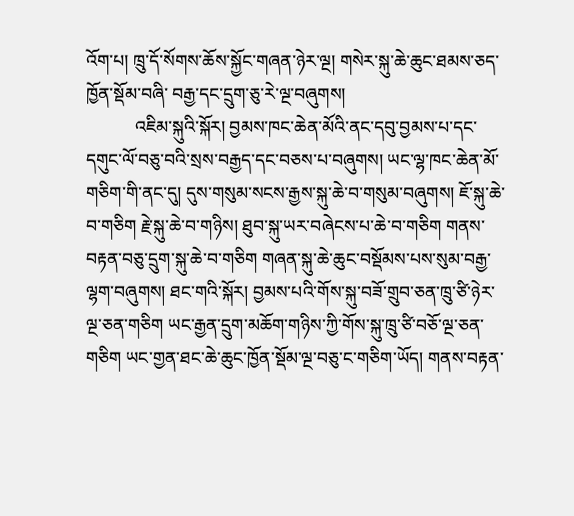འོག་པ། ཁྲུ་དོ་སོགས་ཆོས་སྐྱོང་གཞན་ཉེར་ལྔ། གསེར་སྐུ་ཆེ་ཆུང་ཐམས་ཅད་ཁྱོན་སྡོམ་བཞི་ བརྒྱ་དང་དྲུག་ཅུ་རེ་ལྔ་བཞུགས།
           འཇིམ་སྐུའི་སྐོར། བྱམས་ཁང་ཆེན་མོའི་ནང་དབུ་བྱམས་པ་དང་དགུང་ལོ་བཅུ་བའི་སྲས་བརྒྱད་དང་བཅས་པ་བཞུགས། ཡང་ལྷ་ཁང་ཆེན་མོ་གཅིག་གི་ནང་དུ། དུས་གསུམ་སངས་རྒྱས་སྐུ་ཆེ་བ་གསུམ་བཞུགས། ཇོ་སྐུ་ཆེ་བ་གཅིག རྗེ་སྐུ་ཆེ་བ་གཉིས། ཐུབ་སྐུ་ཡར་བཞེངས་པ་ཆེ་བ་གཅིག གནས་བརྟན་བཅུ་དྲུག་སྐུ་ཆེ་བ་གཅིག གཞན་སྐུ་ཆེ་ཆུང་བསྡོམས་པས་སུམ་བརྒྱ་ལྷག་བཞུགས། ཐང་གའི་སྐོར། བྱམས་པའི་གོས་སྐུ་བཟོ་གྲུབ་ཅན་ཁྲུ་ཙི་ཉེར་ལྔ་ཅན་གཅིག ཡང་རྒྱན་དྲུག་མཆོག་གཉིས་ཀྱི་གོས་སྐུ་ཁྲུ་ཙི་བཅོ་ལྔ་ཅན་གཅིག ཡང་གྱན་ཐང་ཆེ་ཆུང་ཁྱོན་སྡོམ་ལྔ་བཅུ་ང་གཅིག་ཡོད། གནས་བརྟན་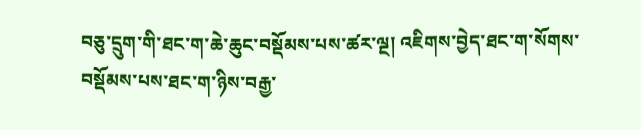བཅུ་དྲུག་གི་ཐང་ག་ཆེ་ཆུང་བསྡོམས་པས་ཚར་ལྔ། འཇིགས་བྱེད་ཐང་ག་སོགས་བསྡོམས་པས་ཐང་ག་ཉིས་བརྒྱ་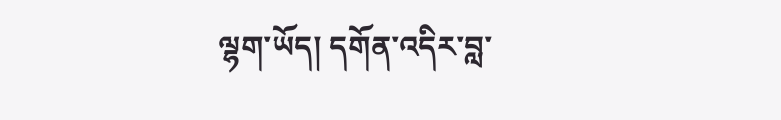ལྷག་ཡོད། དགོན་འདིར་བླ་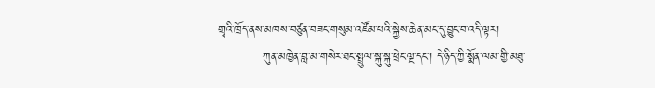གྲྭའི་ཁྲོད་ནས་མཁས་བཙུན་བཟང་གསུམ་འཛོམ་པའི་སྐྱེས་ཆེན་མང་དུ་བྱུང་བ་འདི་ལྟར།
           ཀུན་མཁྱེན་བླ་མ་གསེར་ཐང་སྤྲུལ་སྐུ་སྐུ་ཕྲེང་ལྔ་དང་། དེ་ཉིད་ཀྱི་སྨོན་ལམ་གྱི་མཐུ་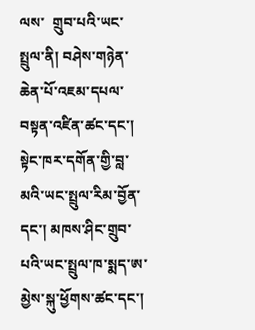ལས་  གྲུབ་པའི་ཡང་སྤྲུལ་ནི། བཤེས་གཉེན་ཆེན་པོ་འཇམ་དཔལ་བསྟན་འཛིན་ཚང་དང་། སྟེང་ཁར་དགོན་གྱི་བླ་མའི་ཡང་སྤྲུལ་རིམ་བྱོན་དང་། མཁས་ཤིང་གྲུབ་པའི་ཡང་སྤྲུལ་ཁ་སྨད་ཨ་མྱེས་སྐུ་ཕྱོགས་ཚང་དང་།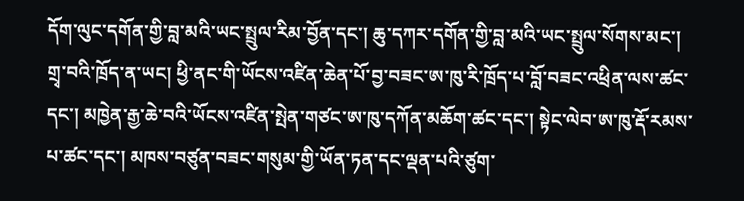དོག་ལུང་དགོན་གྱི་བླ་མའི་ཡང་སྤྲུལ་རིམ་བྱོན་དང་། ཆུ་དཀར་དགོན་གྱི་བླ་མའི་ཡང་སྤྲུལ་སོགས་མང་། གྲྭ་བའི་ཁྲོད་ན་ཡང། ཕྱི་ནང་གི་ཡོངས་འཛིན་ཆེན་པོ་བྱ་བཟང་ཨ་ཁུ་རི་ཁྲོད་པ་བློ་བཟང་འཕྲིན་ལས་ཚང་དང་། མཁྱེན་རྒྱ་ཆེ་བའི་ཡོངས་འཛིན་སྤེན་གཙང་ཨ་ཁུ་དཀོན་མཆོག་ཚང་དང་། སྟེང་ལེབ་ཨ་ཁུ་རྡོ་རམས་པ་ཚང་དང་། མཁས་བཙུན་བཟང་གསུམ་གྱི་ཡོན་ཏན་དང་ལྡན་པའི་ཙུག་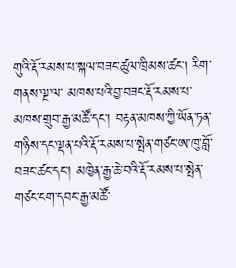གུའི་རྡོ་རམས་པ་སྐལ་བཟང་ཚུལ་ཁྲིམས་ཚང། རིག་གནས་ལྔ་ལ་ མཁས་པའི་བྱ་བཟང་རྡོ་རམས་པ་མཁས་གྲུབ་རྒྱ་མཚོ་དང་། བརྟན་མཁས་ཀྱི་ཡོན་ཏན་གཉིས་དང་ལྡན་པའི་རྡོ་རམས་པ་སྤེན་གཙང་ཨ་ཁུ་བློ་བཟང་ཚང་དང་། མཁྱེན་རྒྱ་ཆེ་བའི་རྡོ་རམས་པ་སྤེན་གཙང་ངག་དབང་རྒྱ་མཚོ་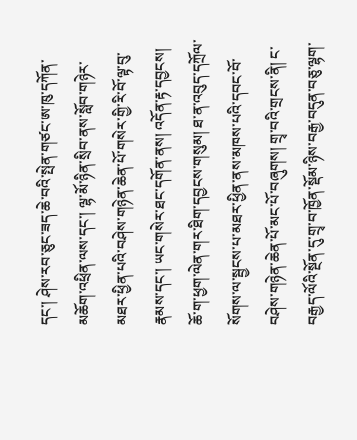དང་། ཤེས་རབ་ཅུང་ཟད་ཆེ་བའི་སྤེན་གཙང་ཨ་ཁུ་དཀོན་མཆོག་འཕྲིན་ལས་དང་། ལྷ་མོ་ཉིན་སྲིབ་ནས་སློབ་གཉེར་མཐར་ཕྱིན་པའི་བཤེས་གཉེན་ཆེན་པོ་གསེར་གྱི་རི་བོ་ལྟ་བུ་རྣམས་དང་། ཡང་གསེར་ཐང་དགོན་ནས། འདོན་རྟ་དབྱངས། ཆོ་ག་ཕྱག་ལེན་གར་ཐིག་དབྱངས་གསུམ། ཐ་ན་འབུད་དཀྲོལ་སོགས་ལ་སྦྱངས་པ་མཐར་ཕྱིན་ནས་མཁས་པའི་དབང་བོ་བཤེས་གཉེན་ཆེན་པོ་མང་པོ་བཞུགས། གྲྭ་བའི་གྲངས་ནི། ང་བརྒྱད་ལོའི་སྔོན་དུ་གྲྭ་བ་ཁྱོན་སྡོམ་ཉིས་བརྒྱ་བདུན་བཅུ་ལྷག་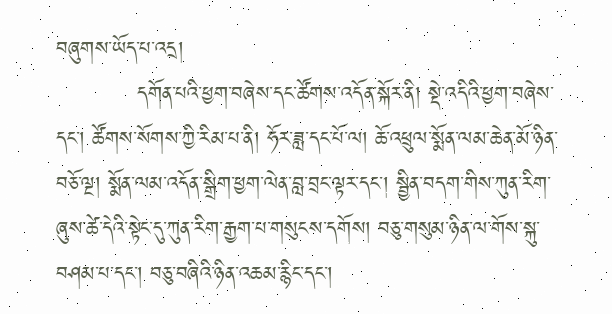བཞུགས་ཡོད་པ་འདྲ།
           དགོན་པའི་ཕྱག་བཞེས་དང་ཚོགས་འདོན་སྐོར་ནི། སྡེ་འདིའི་ཕྱག་བཞེས་དང་། ཚོགས་སོགས་ཀྱི་རིམ་པ་ནི། ཧོར་ཟླ་དང་པོ་ལ། ཆོ་འཕྲུལ་སྨོན་ལམ་ཆེན་མོ་ཉིན་བཅོ་ལྔ། སྨོན་ལམ་འདོན་སྒྲིག་ཕྱག་ལེན་བླ་བྲང་ལྟར་དང་། སྦྱིན་བདག་གིས་ཀུན་རིག་ཞུས་ཚེ་དེའི་སྟེང་དུ་ཀུན་རིག་རྒྱག་པ་གསུངས་དགོས། བཅུ་གསུམ་ཉིན་ལ་གོས་སྐུ་བཤམ་པ་དང་། བཅུ་བཞིའི་ཉིན་འཆམ་རྙིང་དང་།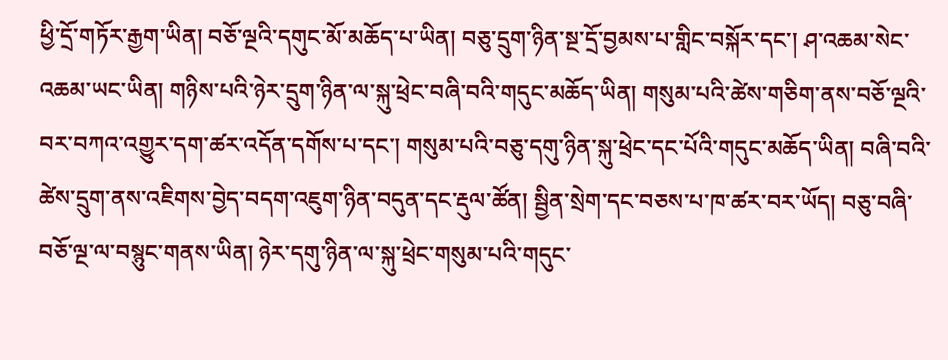ཕྱི་དྲོ་གཏོར་རྒྱག་ཡིན། བཅོ་ལྔའི་དགུང་མོ་མཆོད་པ་ཡིན། བཅུ་དྲུག་ཉིན་སྔ་དྲོ་བྱམས་པ་གླིང་བསྐོར་དང་། ཤ་འཆམ་སེང་འཆམ་ཡང་ཡིན། གཉིས་པའི་ཉེར་དྲུག་ཉིན་ལ་སྐུ་ཕྲེང་བཞི་བའི་གདུང་མཆོད་ཡིན། གསུམ་པའི་ཚེས་གཅིག་ནས་བཅོ་ལྔའི་བར་བཀའ་འགྱུར་དག་ཚར་འདོན་དགོས་པ་དང་། གསུམ་པའི་བཅུ་དགུ་ཉིན་སྐུ་ཕྲེང་དང་པོའི་གདུང་མཆོད་ཡིན། བཞི་བའི་ཚེས་དྲུག་ནས་འཇིགས་བྱེད་བདག་འཇུག་ཉིན་བདུན་དང་རྡུལ་ཚོན། སྦྱིན་སྲེག་དང་བཅས་པ་ཁ་ཚར་བར་ཡོད། བཅུ་བཞི་བཅོ་ལྔ་ལ་བསྙུང་གནས་ཡིན། ཉེར་དགུ་ཉིན་ལ་སྐུ་ཕྲེང་གསུམ་པའི་གདུང་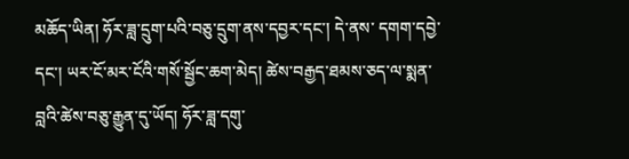མཆོད་ཡིན། ཧོར་ཟླ་དྲུག་པའི་བཅུ་དྲུག་ནས་དབྱར་དང་། དེ་ནས་ དགག་དབྱེ་དང་། ཡར་ངོ་མར་ངོའི་གསོ་སྦྱོང་ཆག་མེད། ཚེས་བརྒྱད་ཐམས་ཅད་ལ་སྨན་བླའི་ཚེས་བཅུ་རྒྱུན་དུ་ཡོད། ཧོར་ཟླ་དགུ་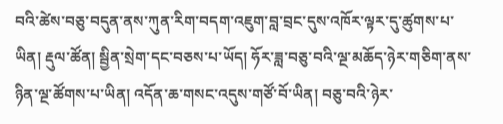བའི་ཚེས་བཅུ་བདུན་ནས་ཀུན་རིག་བདག་འཇུག་བླ་བྲང་དུས་འཁོར་ལྟར་དུ་ཚུགས་པ་ཡིན། རྡུལ་ཚོན། སྦྱིན་སྲེག་དང་བཅས་པ་ཡོད། ཧོར་ཟླ་བཅུ་བའི་ལྔ་མཆོད་ཉེར་གཅིག་ནས་ཉིན་ལྔ་ཚོགས་པ་ཡིན། འདོན་ཆ་གསང་འདུས་གཙོ་བོ་ཡིན། བཅུ་བའི་ཉེར་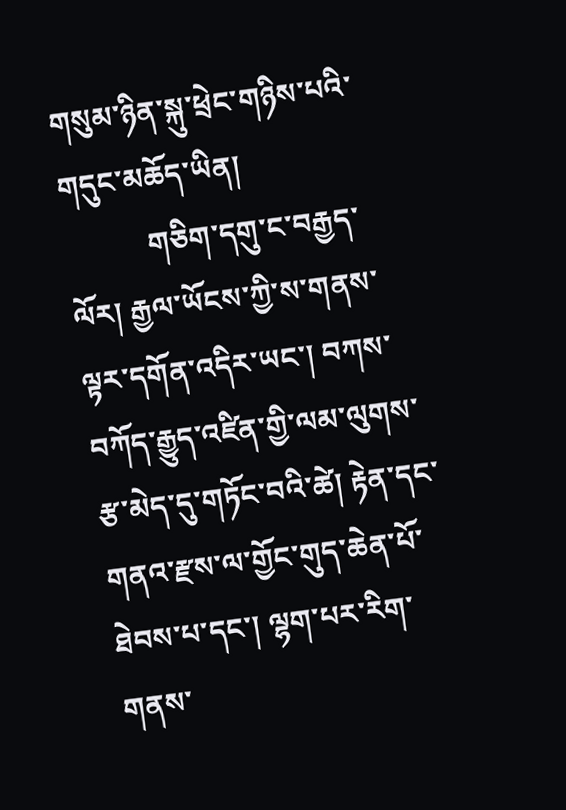གསུམ་ཉིན་སྐུ་ཕྲེང་གཉིས་པའི་གདུང་མཆོད་ཡིན།
           གཅིག་དགུ་ང་བརྒྱད་ལོར། རྒྱལ་ཡོངས་ཀྱི་ས་གནས་ལྟར་དགོན་འདིར་ཡང་། བཀས་བཀོད་རྒྱུད་འཛིན་གྱི་ལམ་ལུགས་རྩ་མེད་དུ་གཏོང་བའི་ཚེ། རྟེན་དང་གནའ་རྫས་ལ་གྱོང་གུད་ཆེན་པོ་ཐེབས་པ་དང་། ལྷག་པར་རིག་གནས་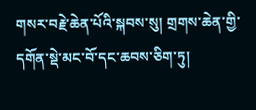གསར་བརྗེ་ཆེན་པོའི་སྐབས་སུ། གྲགས་ཆེན་གྱི་དགོན་སྡེ་མང་བོ་དང་ཆབས་ཅིག་ཏུ།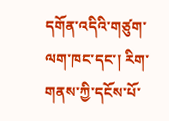དགོན་འདིའི་གཙུག་ལག་ཁང་དང་། རིག་གནས་ཀྱི་དངོས་པོ་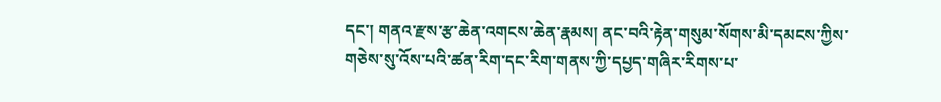དང་། གནའ་རྫས་རྩ་ཆེན་འགངས་ཆེན་རྣམས། ནང་བའི་རྟེན་གསུམ་སོགས་མི་དམངས་ཀྱིས་གཅེས་སུ་འོས་པའི་ཚན་རིག་དང་རིག་གནས་ཀྱི་དཔྱད་གཞིར་རིགས་པ་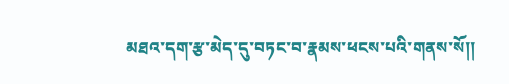མཐའ་དག་རྩ་མེད་དུ་བཏང་བ་རྣམས་ཕངས་པའི་གནས་སོ།།